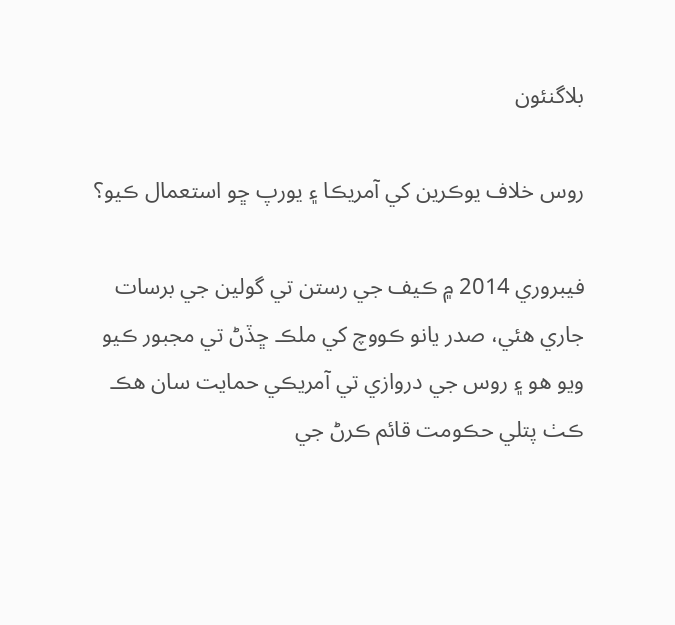بلاگنئون

روس خلاف يوڪرين کي آمريڪا ۽ يورپ ڇو استعمال ڪيو؟

فيبروري 2014 ۾ ڪيف جي رستن تي گولين جي برسات جاري هئي، صدر يانو ڪووچ کي ملڪ ڇڏڻ تي مجبور ڪيو ويو هو ۽ روس جي دروازي تي آمريڪي حمايت سان هڪ ڪٺ پتلي حڪومت قائم ڪرڻ جي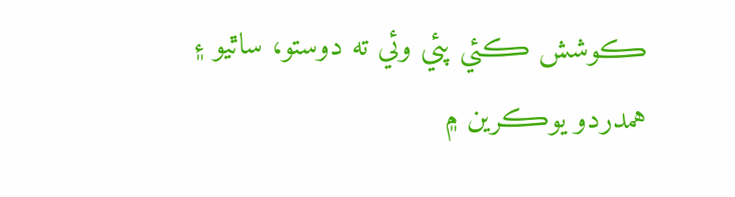ڪوشش ڪئي پئي وئي ته دوستو، ساٿيو ۽ همدردو يوڪرين ۾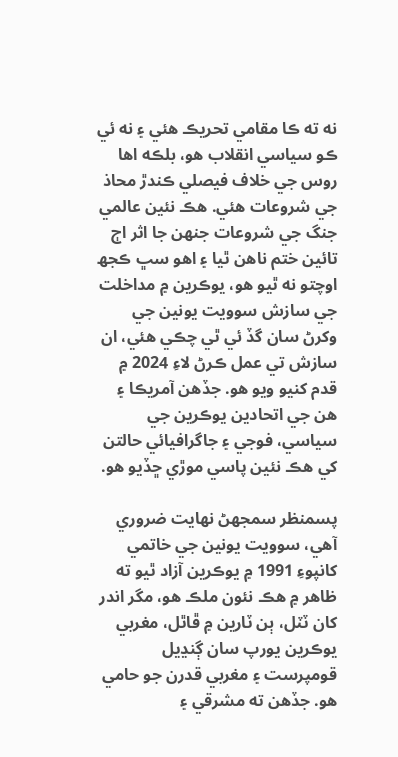نه ته ڪا مقامي تحريڪ هئي ۽ نه ئي ڪو سياسي انقلاب هو، بلڪه اها روس جي خلاف فيصلي ڪندڙ محاذ جي شروعات هئي. هڪ نئين عالمي جنگ جي شروعات جنهن جا اثر اڄ تائين ختم ناهن ٿيا ۽ اهو سڀ ڪجھ اوچتو نه ٿيو هو، يوڪرين ۾ مداخلت جي سازش سوويت يونين جي وکرڻ سان گڏ ئي ٿي چڪي هئي، ان سازش تي عمل ڪرڻ لاءِ 2024 ۾ قدم کنيو ويو هو. جڏهن آمريڪا ۽ هن جي اتحادين يوڪرين جي سياسي، فوجي ۽ جاگرافيائي حالتن کي هڪ نئين پاسي موڙي ڇڏيو هو.

پسمنظر سمجهڻ نهايت ضروري آهي، سوويت يونين جي خاتمي کانپوءِ 1991 ۾ يوڪرين آزاد ٿيو ته ظاهر ۾ هڪ نئون ملڪ هو، مگر اندر کان ٽٽل، ٻن ٽارين ۾ ڦاٿل، مغربي يوڪرين يورپ سان ڳنڍيل قومپرست ۽ مغربي قدرن جو حامي هو. جڏهن ته مشرقي ۽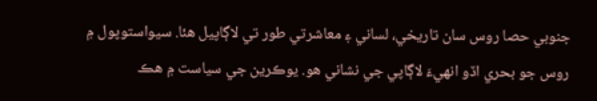جنوبي حصا روس سان تاريخي، لساني ۽ معاشرتي طور تي لاڳاپيل هئا. سيواستوپول ۾ روس جو بحري اڏو انهيءَ لاڳاپي جي نشاني هو. يوڪرين جي سياست ۾ هڪ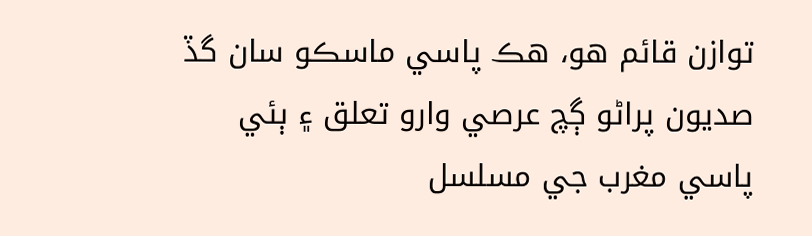توازن قائم هو، هڪ پاسي ماسڪو سان گڏ صديون پراڻو ڳچ عرصي وارو تعلق ۽ ٻئي پاسي مغرب جي مسلسل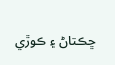ڇڪتاڻ ۽ ڪوڙي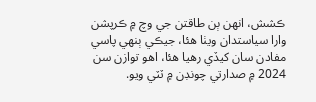ڪشش، انهن ٻن طاقتن جي وچ ۾ ڪرپشن وارا سياستدان ويٺا هئا، جيڪي ٻنهي پاسي مفادن سان کيڏي رهيا هئا، اهو توازن سن 2024 ۾ صدارتي چونڊن ۾ ٽٽي ويو.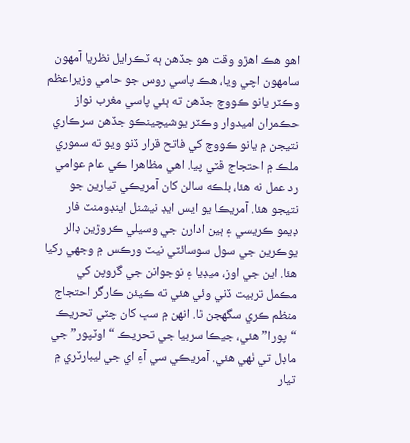اهو هڪ اهڙو وقت هو جڏهن ٻه ٽڪرايل نظريا آمهون سامهون اچي ويا، هڪ پاسي روس جو حامي وزيراعظم وڪٽر يانو ڪووچ جڏهن ته ٻئي پاسي مغرب نواز حڪمران اميدوار وڪٽر يوشيچينڪو جڏهن سرڪاري نتيجن ۾ يانو ڪووچ کي فاتح قرار ڏنو ويو ته سموري ملڪ ۾ احتجاج ڦٽي پيا. اهي مظاهرا ڪي عام عوامي رد عمل نه هئا، بلڪه سالن کان آمريڪي تيارين جو نتيجو هئا. آمريڪا يو ايس ايڊ نيشنل اينڊومنٽ فار ڊيمو ڪريسي ۽ ٻين ادارن جي وسيلي ڪروڙين ڊالر يوڪرين جي سول سوسائٽي نيٽ ورڪس ۾ وجهي رکيا هئا. اين جي اوز، ميڊيا ۽ نوجوانن جي گروپن کي مڪمل تربيت ڏني وئي هئي ته ڪيئن ڪارگر احتجاج منظم ڪري سگهجن ٿا. انهن ۾ سڀ کان چٽي تحريڪ “پورا” هئي، جيڪا سربيا جي تحريڪ “اوٽپور” جي ماڊل تي ٺهي هئي. آمريڪي سي آءِ اي جي ليبارٽري ۾ تيار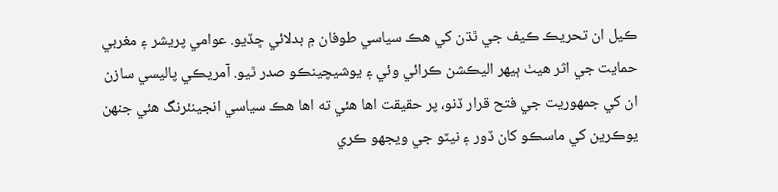ڪيل ان تحريڪ ڪيف جي ٿڌن کي هڪ سياسي طوفان ۾ بدلائي ڇڏيو. عوامي پريشر ۽ مغربي حمايت جي اثر هيٺ ٻيهر اليڪشن ڪرائي وئي ۽ يوشيچينڪو صدر ٿيو. آمريڪي پاليسي سازن ان کي جمهوريت جي فتح قرار ڏنو، پر حقيقت اها هئي ته اها هڪ سياسي انجينئرنگ هئي جنهن يوڪرين کي ماسڪو کان ڏور ۽ نيٽو جي ويجهو ڪري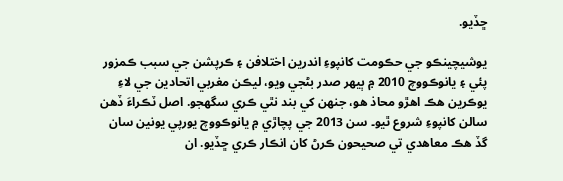ڇڏيو.

يوشيچينڪو جي حڪومت کانپوءِ اندرين اختلافن ۽ ڪرپشن جي سبب ڪمزور پئي ۽ يانوڪووچ 2010 ۾ ٻيهر صدر بڻجي ويو، ليڪن مغربي اتحادين جي لاءِ يوڪرين هڪ اهڙو محاذ هو، جنهن کي بند نٿي ڪري سگهجو. اصل ٽڪراءَ ڏهن سالن کانپوءِ شروع ٿيو۔ سن 2013 جي پچاڙي ۾ يانوڪووچ يورپي يونين سان گڏ هڪ معاهدي تي صحيحون ڪرڻ کان انڪار ڪري ڇڏيو. ان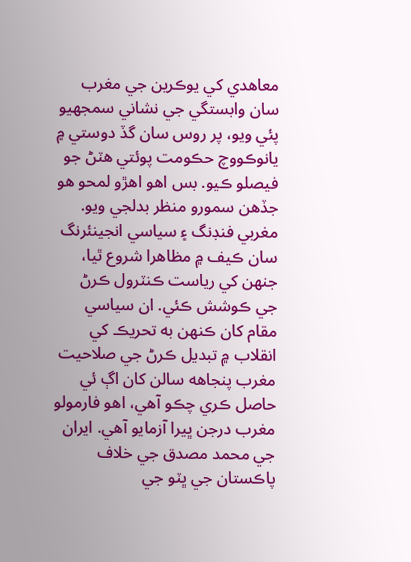معاهدي کي يوڪرين جي مغرب سان وابستگي جي نشاني سمجهيو پئي ويو، پر روس سان گڏ دوستي ۾ يانوڪووچ حڪومت پوئتي هٽڻ جو فيصلو ڪيو. بس اهو اهڙو لمحو هو جڏهن سمورو منظر بدلجي ويو. مغربي فنڊنگ ۽ سياسي انجينئرنگ سان ڪيف ۾ مظاهرا شروع ٿيا، جنهن کي رياست ڪنٽرول ڪرڻ جي ڪوشش ڪئي. ان سياسي مقام کان ڪنهن به تحريڪ کي انقلاب ۾ تبديل ڪرڻ جي صلاحيت مغرب پنجاهه سالن کان اڳ ئي حاصل ڪري چڪو آهي، اهو فارمولو مغرب درجن ڀيرا آزمايو آهي. ايران جي محمد مصدق جي خلاف پاڪستان جي ڀٽو جي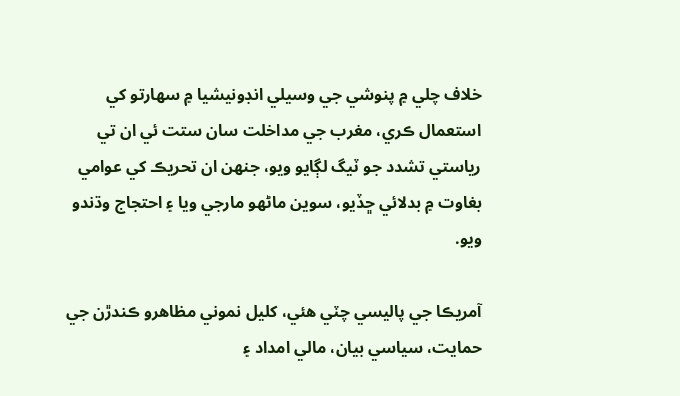خلاف چلي ۾ پنوشي جي وسيلي انڊونيشيا ۾ سهارتو کي استعمال ڪري، مغرب جي مداخلت سان ستت ئي ان تي رياستي تشدد جو ٽيگ لڳايو ويو، جنهن ان تحريڪ کي عوامي بغاوت ۾ بدلائي ڇڏيو، سوين ماڻهو مارجي ويا ۽ احتجاج وڌندو ويو.

آمريڪا جي پاليسي چٽي هئي، کليل نموني مظاهرو ڪندڙن جي حمايت، سياسي بيان، مالي امداد ۽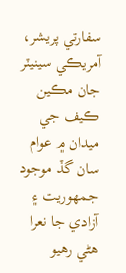سفارتي پريشر، آمريڪي سينيٽر جان مڪين ڪيف جي ميدان ۾ عوام سان گڏ موجود جمهوريت ۽ آزادي جا نعرا هڻي رهيو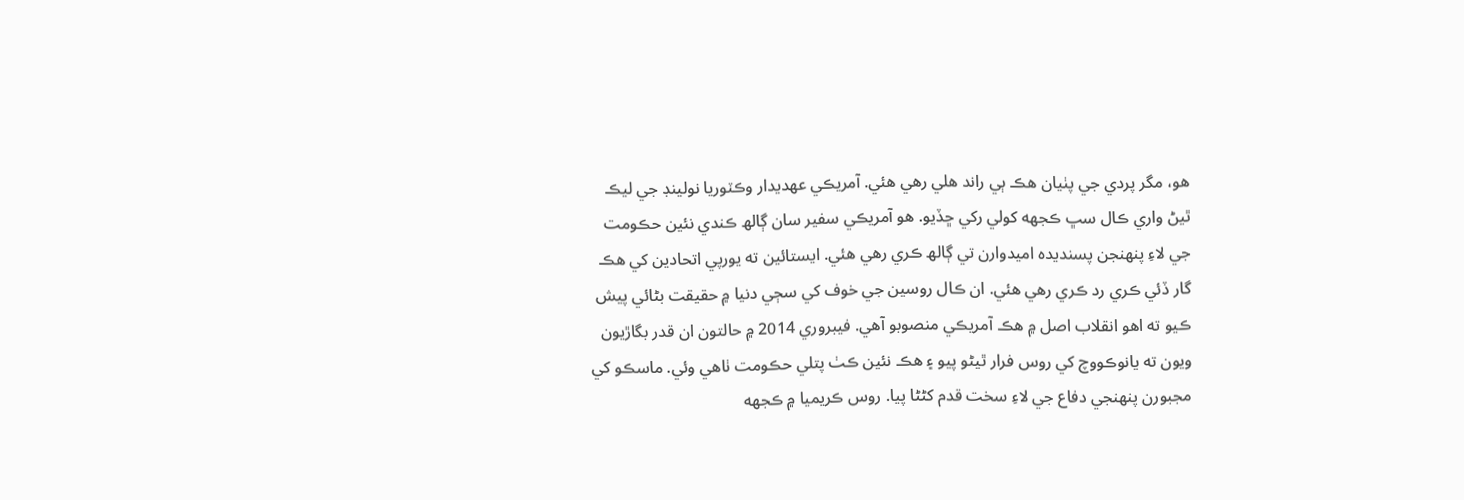هو، مگر پردي جي پٺيان هڪ ٻي راند هلي رهي هئي. آمريڪي عهديدار وڪٽوريا نولينڊ جي ليڪ ٿيڻ واري ڪال سڀ ڪجهه کولي رکي ڇڏيو. هو آمريڪي سفير سان ڳالھ ڪندي نئين حڪومت جي لاءِ پنهنجن پسنديده اميدوارن تي ڳالھ ڪري رهي هئي. ايستائين ته يورپي اتحادين کي هڪ گار ڏئي ڪري رد ڪري رهي هئي. ان ڪال روسين جي خوف کي سڄي دنيا ۾ حقيقت بڻائي پيش ڪيو ته اهو انقلاب اصل ۾ هڪ آمريڪي منصوبو آهي. فيبروري 2014 ۾ حالتون ان قدر بگاڙيون ويون ته يانوڪووچ کي روس فرار ٿيڻو پيو ۽ هڪ نئين ڪٺ پتلي حڪومت ٺاهي وئي. ماسڪو کي مجبورن پنهنجي دفاع جي لاءِ سخت قدم کڻڻا پيا. روس ڪريميا ۾ ڪجهه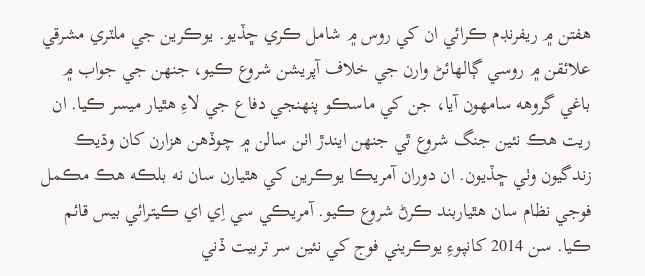هفتن ۾ ريفرنڊم ڪرائي ان کي روس ۾ شامل ڪري ڇڏيو. يوڪرين جي ملٽري مشرقي علائقن ۾ روسي ڳالهائڻ وارن جي خلاف آپريشن شروع ڪيو، جنهن جي جواب ۾ باغي گروهه سامهون آيا، جن کي ماسڪو پنهنجي دفاع جي لاءِ هٿيار ميسر ڪيا. ان ريت هڪ نئين جنگ شروع ٿي جنهن ايندڙ اٺن سالن ۾ چوڏهن هزارن کان وڌيڪ زندگيون وٺي ڇڏيون. ان دوران آمريڪا يوڪرين کي هٿيارن سان نه بلڪه هڪ مڪمل فوجي نظام سان هٿياربند ڪرڻ شروع ڪيو. آمريڪي سي اِي اي ڪيترائي بيس قائم ڪيا. سن 2014 کانپوءِ يوڪريني فوج کي نئين سر تربيت ڏني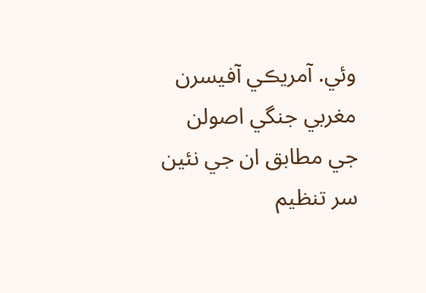وئي. آمريڪي آفيسرن مغربي جنگي اصولن جي مطابق ان جي نئين سر تنظيم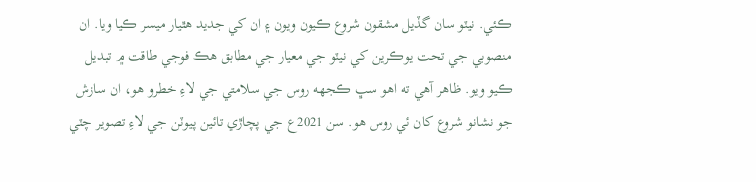ڪئي. نيٽو سان گڏيل مشقون شروع ڪيون ويون ۽ ان کي جديد هٿيار ميسر ڪيا ويا. ان منصوبي جي تحت يوڪرين کي نيٽو جي معيار جي مطابق هڪ فوجي طاقت ۾ تبديل ڪيو ويو. ظاهر آهي ته اهو سڀ ڪجهه روس جي سلامتي جي لاءِ خطرو هو، ان سازش جو نشانو شروع کان ئي روس هو. سن 2021ع جي پچاڙي تائين پيوٽن جي لاءِ تصوير چٽي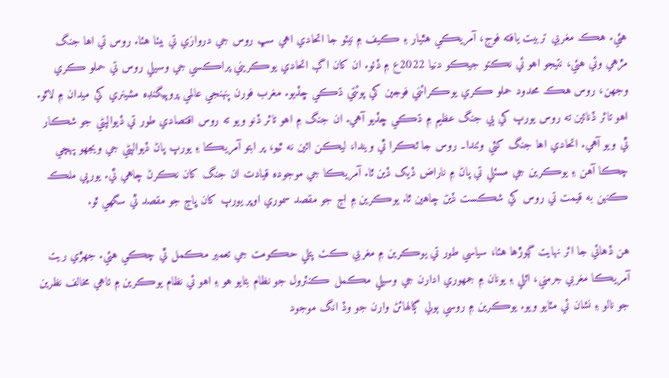هئي. هڪ مغربي تربيت يافته فوج، آمريڪي هٿيار ۽ ڪيف ۾ نيٽو جا اتحادي اهي سڀ روس جي دروازي تي بيٺا هئا. روس تي اها جنگ مڙهي وئي هئي، نتيجو اهو ئي نڪتو جيڪو دنيا 2022ع ۾ ڏٺو. ان کان اڳ اتحادي يوڪريني پراڪسي جي وسيلي روس تي حملو ڪري وجهن، روس هڪ محدود حملو ڪري يوڪرائني فوجين کي پوئتي ڌڪي ڇڏيو. مغرب فورن پنهنجي عالمي پروپيگنڊه مشينري کي ميدان ۾ لاٿو. اهو تاثر ڏنائين ته روس يورپ کي ٻي جنگ عظيم ۾ ڌڪي ڇڏيو آهي. ان جنگ ۾ اهو تاثر ڏنو ويو ته روس اقتصادي طور تي ڏيوالپڻي جو شڪار ٿي ويو آهي. اتحادي اها جنگ کٽي وٺندا۔ روس جا ٽڪرا ٿي ويندا، ليڪن ائين نه ٿيو، پر ابتو آمريڪا ۽ يورپ پاڻ ڏيوالپڻي جي ويجهو پهچي چڪا آهن ۽ يوڪرين جي مسئلي تي پاڻ ۾ ناراض ڏيک ڏين ٿا. آمريڪا جي موجوده قيادت ان جنگ کان نڪرڻ چاهي ٿي. يورپي ملڪ ڪنهن به قيمت تي روس کي شڪست ڏيڻ چاهين ٿا. يوڪرين ۾ اڄ جو مقصد سموري اوڀر يورپ کان ڀاڄ جو مقصد ٿي سگهي ٿو.

هن ڏهائي جا اثر نهايت ڳوڙها هئا، سياسي طور تي يوڪرين ۾ مغربي ڪٺ پتلي حڪومت جي تعمير مڪمل ٿي چڪي هئي. جهڙي ريت آمريڪا مغربي جرمني، اٽلي ۽ يونان ۾ جمهوري ادارن جي وسيلي مڪمل ڪنٽرول جو نظام بڻايو هو ۽ اهو ئي نظام يوڪرين ۾ ٺاهي مخالف نظرين جو نالو ۽ نشان ئي مٽايو ويو. يوڪرين ۾ روسي ٻولي ڳالهائڻ وارن جو وڏ انگ موجود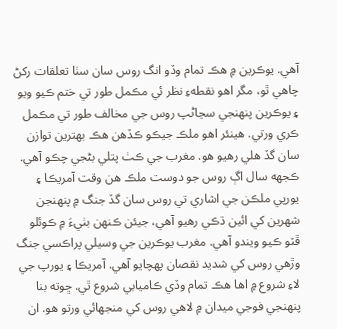آهي. يوڪرين ۾ هڪ تمام وڏو انگ روس سان سٺا تعلقات رکڻ چاهي ٿو، مگر اهو نقطهءِ نظر ئي مڪمل طور تي ختم ڪيو ويو ۽ يوڪرين پنهنجي سڃاڻپ روس جي مخالف طور تي مڪمل ڪري ورتي. هينئر اهو ملڪ جيڪو ڪڏهن هڪ بهترين توازن سان گڏ هلي رهيو هو. مغرب جي ڪٺ پتلي بڻجي چڪو آهي. ڪجهه سال اڳ روس جو دوست ملڪ هن وقت آمريڪا ۽ يورپي ملڪن جي اشاري تي روس سان گڏ جنگ ۾ پنهنجن شهرين کي ائين ڌڪي رهيو آهي، جيئن ڪنهن بٺيءَ ۾ ڪوئلو ڦٽو ڪيو ويندو آهي. مغرب يوڪرين جي وسيلي پراڪسي جنگ وڙهي روس کي شديد نقصان پهچايو آهي. آمريڪا ۽ يورپ جي لاءِ شروع ۾ اها هڪ تمام وڏي ڪاميابي شروع ٿي. ڇوته بنا پنهنجي فوجي ميدان ۾ لاهي روس کي منجهائي ورتو هو. ان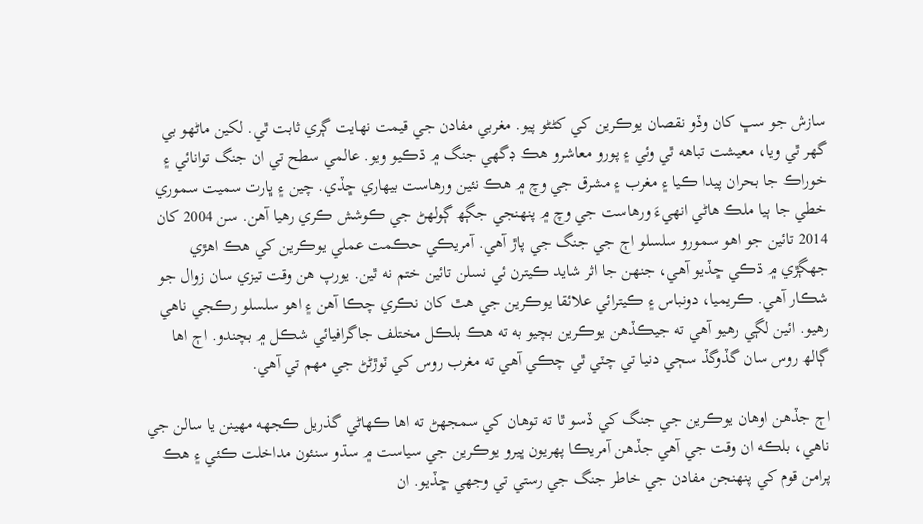سازش جو سڀ کان وڏو نقصان يوڪرين کي کڻڻو پيو. مغربي مفادن جي قيمت نهايت ڳري ثابت ٿي. لکين ماڻهو بي گهر ٿي ويا، معيشت تباهه ٿي وئي ۽ پورو معاشرو هڪ ڊگهي جنگ ۾ ڌڪيو ويو. عالمي سطح تي ان جنگ توانائي ۽ خوراڪ جا بحران پيدا ڪيا ۽ مغرب ۽ مشرق جي وچ ۾ هڪ نئين ورهاست بيهاري ڇڏي. چين ۽ ڀارت سميت سموري خطي جا ٻيا ملڪ هاڻي انهيءَ ورهاست جي وچ ۾ پنهنجي جڳھ ڳولهڻ جي ڪوشش ڪري رهيا آهن. سن 2004 کان 2014 تائين جو اهو سمورو سلسلو اڄ جي جنگ جي پاڙ آهي. آمريڪي حڪمت عملي يوڪرين کي هڪ اهڙي جهڳڙي ۾ ڌڪي ڇڏيو آهي، جنهن جا اثر شايد ڪيترن ئي نسلن تائين ختم نه ٿين. يورپ هن وقت تيزي سان زوال جو شڪار آهي. ڪريميا، دونباس ۽ ڪيترائي علائقا يوڪرين جي هٿ کان نڪري چڪا آهن ۽ اهو سلسلو رڪجي ناهي رهيو. ائين لڳي رهيو آهي ته جيڪڏهن يوڪرين بچيو به ته هڪ بلڪل مختلف جاگرافيائي شڪل ۾ بچندو. اڄ اها ڳالھ روس سان گڏوگڏ سڄي دنيا تي چٽي ٿي چڪي آهي ته مغرب روس کي ٽوڙڻڻ جي مهم تي آهي.

اڄ جڏهن اوهان يوڪرين جي جنگ کي ڏسو ٿا ته توهان کي سمجهڻ ته اها ڪهاڻي گذريل ڪجهه مهينن يا سالن جي ناهي، بلڪه ان وقت جي آهي جڏهن آمريڪا پهريون ڀيرو يوڪرين جي سياست ۾ سڌو سنئون مداخلت ڪئي ۽ هڪ پرامن قوم کي پنهنجن مفادن جي خاطر جنگ جي رستي تي وجهي ڇڏيو. ان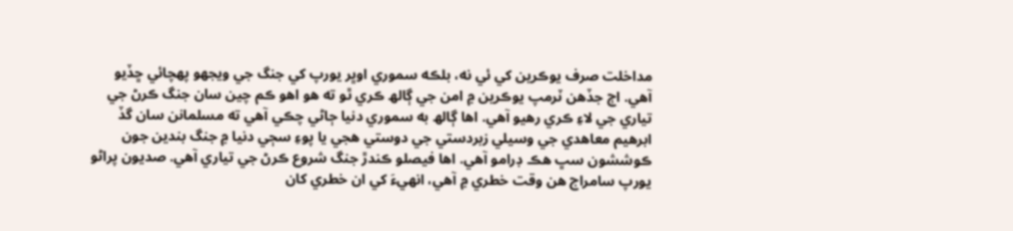مداخلت صرف يوڪرين کي ئي نه، بلڪه سموري اوڀر يورپ کي جنگ جي ويجهو پهچائي ڇڏيو آهي. اڄ جڏهن ٽرمپ يوڪرين ۾ امن جي ڳالھ ڪري ٿو ته هو اهو ڪم چين سان جنگ ڪرڻ جي تياري جي لاءِ ڪري رهيو آهي. اها ڳالھ به سموري دنيا ڄاڻي چڪي آهي ته مسلمانن سان گڏ ابرهيم معاهدي جي وسيلي زبردستي جي دوستي هجي يا پوءِ سڄي دنيا ۾ جنگ بندين جون ڪوششون سڀ هڪ ڊرامو آهي. اها فيصلو ڪندڙ جنگ شروع ڪرڻ جي تياري آهي. صديون پراڻو يورپ سامراج هن وقت خطري ۾ آهي، انهيءَ کي ان خطري کان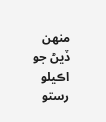منهن ڏيڻ جو اڪيلو رستو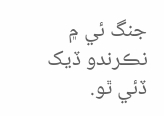جنگ ئي ۾ نڪرندو ڏيک ڏئي ٿو.